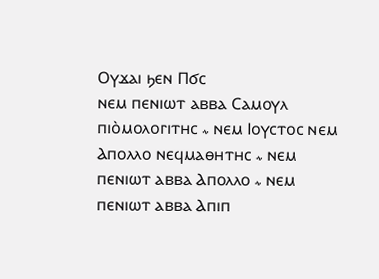Ⲟⲩϫⲁⲓ ϧⲉⲛ Ⲡϭⲥ
ⲛⲉⲙ ⲡⲉⲛⲓⲱⲧ ⲁⲃⲃⲁ Ⲥⲁⲙⲟⲩⲗ ⲡⲓⲟ̀ⲙⲟⲗⲟⲅⲓⲧⲏⲥ ⳾ ⲛⲉⲙ Ⲓⲟⲩⲥⲧⲟⲥ ⲛⲉⲙ Ⲁⲡⲟⲗⲗⲟ ⲛⲉϥⲙⲁⲑⲏⲧⲏⲥ ⳾ ⲛⲉⲙ ⲡⲉⲛⲓⲱⲧ ⲁⲃⲃⲁ Ⲁⲡⲟⲗⲗⲟ ⳾ ⲛⲉⲙ ⲡⲉⲛⲓⲱⲧ ⲁⲃⲃⲁ Ⲁⲡⲓⲡ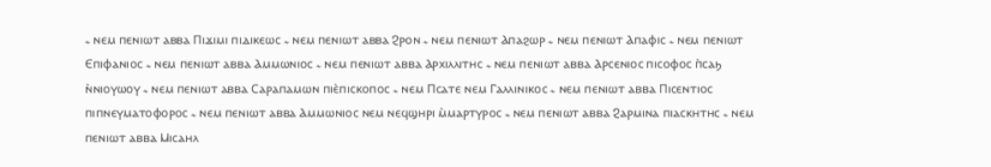⳾ ⲛⲉⲙ ⲡⲉⲛⲓⲱⲧ ⲁⲃⲃⲁ Ⲡⲓϫⲓⲙⲓ ⲡⲓⲇⲓⲕⲉⲱⲥ ⳾ ⲛⲉⲙ ⲡⲉⲛⲓⲱⲧ ⲁⲃⲃⲁ Ϩⲣⲟⲛ ⳾ ⲛⲉⲙ ⲡⲉⲛⲓⲱⲧ Ⲁⲡⲁϩⲱⲣ ⳾ ⲛⲉⲙ ⲡⲉⲛⲓⲱⲧ Ⲁⲡⲁⲫⲓⲥ ⳾ ⲛⲉⲙ ⲡⲉⲛⲓⲱⲧ Ⲉⲡⲓⲫⲁⲛⲓⲟⲥ ⳾ ⲛⲉⲙ ⲡⲉⲛⲓⲱⲧ ⲁⲃⲃⲁ Ⲁⲙⲙⲱⲛⲓⲟⲥ ⳾ ⲛⲉⲙ ⲡⲉⲛⲓⲱⲧ ⲁⲃⲃⲁ Ⲁⲣⲭⲓⲗⲗⲓⲧⲏⲥ ⳾ ⲛⲉⲙ ⲡⲉⲛⲓⲱⲧ ⲁⲃⲃⲁ Ⲁⲣⲥⲉⲛⲓⲟⲥ ⲡⲓⲥⲟⲫⲟⲥ ⲡ̀ⲥⲁϧ ⲛ̀ⲛⲓⲟⲩⲱⲟⲩ ⳾ ⲛⲉⲙ ⲡⲉⲛⲓⲱⲧ ⲁⲃⲃⲁ Ⲥⲁⲣⲁⲡⲁⲙⲱⲛ ⲡⲓⲉ̀ⲡⲓⲥⲕⲟⲡⲟⲥ ⳾ ⲛⲉⲙ Ⲡⲥⲁⲧⲉ ⲛⲉⲙ Ⲅⲁⲗⲗⲓⲛⲓⲕⲟⲥ ⳾ ⲛⲉⲙ ⲡⲉⲛⲓⲱⲧ ⲁⲃⲃⲁ Ⲡⲓⲥⲉⲛⲧⲓⲟⲥ ⲡⲓⲡⲛⲉⲩⲙⲁⲧⲟⲫⲟⲣⲟⲥ ⳾ ⲛⲉⲙ ⲡⲉⲛⲓⲱⲧ ⲁⲃⲃⲁ Ⲁⲙⲙⲱⲛⲓⲟⲥ ⲛⲉⲙ ⲛⲉϥϣⲏⲣⲓ ⲙ̀ⲙⲁⲣⲧⲩⲣⲟⲥ ⳾ ⲛⲉⲙ ⲡⲉⲛⲓⲱⲧ ⲁⲃⲃⲁ Ϩⲁⲣⲙⲓⲛⲁ ⲡⲓⲁⲥⲕⲏⲧⲏⲥ ⳾ ⲛⲉⲙ ⲡⲉⲛⲓⲱⲧ ⲁⲃⲃⲁ Ⲙⲓⲥⲁⲏⲗ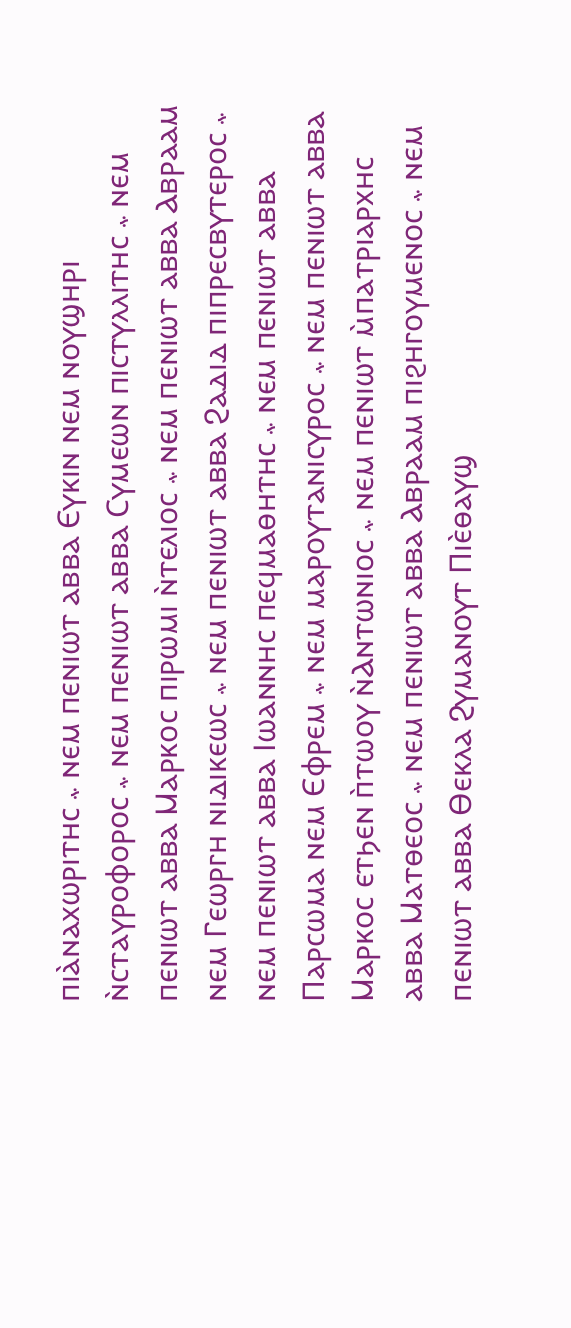ⲡⲓⲁ̀ⲛⲁⲭⲱⲣⲓⲧⲏⲥ ⳾ ⲛⲉⲙ ⲡⲉⲛⲓⲱⲧ ⲁⲃⲃⲁ Ⲉⲩⲕⲓⲛ ⲛⲉⲙ ⲛⲟⲩϣⲏⲣⲓ ⲛ̀ⲥⲧⲁⲩⲣⲟⲫⲟⲣⲟⲥ ⳾ ⲛⲉⲙ ⲡⲉⲛⲓⲱⲧ ⲁⲃⲃⲁ Ⲥⲩⲙⲉⲱⲛ ⲡⲓⲥⲧⲩⲗⲗⲓⲧⲏⲥ ⳾ ⲛⲉⲙ ⲡⲉⲛⲓⲱⲧ ⲁⲃⲃⲁ Ⲙⲁⲣⲕⲟⲥ ⲡⲓⲣⲱⲙⲓ ⲛ̀ⲧⲉⲗⲓⲟⲥ ⳾ ⲛⲉⲙ ⲡⲉⲛⲓⲱⲧ ⲁⲃⲃⲁ Ⲁⲃⲣⲁⲁⲙ ⲛⲉⲙ Ⲅⲉⲱⲣⲅⲏ ⲛⲓⲇⲓⲕⲉⲱⲥ ⳾ ⲛⲉⲙ ⲡⲉⲛⲓⲱⲧ ⲁⲃⲃⲁ Ϩⲁⲇⲓⲇ ⲡⲓⲡⲣⲉⲥⲃⲩⲧⲉⲣⲟⲥ ⳾ ⲛⲉⲙ ⲡⲉⲛⲓⲱⲧ ⲁⲃⲃⲁ Ⲓⲱⲁⲛⲛⲏⲥ ⲡⲉϥⲙⲁⲑⲏⲧⲏⲥ ⳾ ⲛⲉⲙ ⲡⲉⲛⲓⲱⲧ ⲁⲃⲃⲁ Ⲡⲁⲣⲥⲱⲙⲁ ⲛⲉⲙ Ⲉⲫⲣⲉⲙ ⳾ ⲛⲉⲙ ⲙⲁⲣⲟⲩⲧⲁⲛⲓⲥⲩⲣⲟⲥ ⳾ ⲛⲉⲙ ⲡⲉⲛⲓⲱⲧ ⲁⲃⲃⲁ Ⲙⲁⲣⲕⲟⲥ ⲉⲧϧⲉⲛ ⲡ̀ⲧⲱⲟⲩ ⲛ̀Ⲁⲛⲧⲱⲛⲓⲟⲥ ⳾ ⲛⲉⲙ ⲡⲉⲛⲓⲱⲧ ⲙ̀ⲡⲁⲧⲣⲓⲁⲣⲭⲏⲥ ⲁⲃⲃⲁ Ⲙⲁⲧⲑⲉⲟⲥ ⳾ ⲛⲉⲙ ⲡⲉⲛⲓⲱⲧ ⲁⲃⲃⲁ Ⲁⲃⲣⲁⲁⲙ ⲡⲓϩⲏⲅⲟⲩⲙⲉⲛⲟⲥ ⳾ ⲛⲉⲙ ⲡⲉⲛⲓⲱⲧ ⲁⲃⲃⲁ Ⲑⲉⲕⲗⲁ Ϩⲩⲙⲁⲛⲟⲩⲧ Ⲡⲓⲉ̀ⲑⲁⲩϣ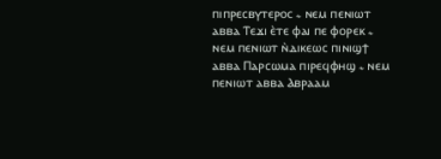ⲡⲓⲡⲣⲉⲥⲃⲩⲧⲉⲣⲟⲥ ⳾ ⲛⲉⲙ ⲡⲉⲛⲓⲱⲧ ⲁⲃⲃⲁ Ⲧⲉϫⲓ ⲉ̀ⲧⲉ ⲫⲁⲓ ⲡⲉ ⲫⲟⲣⲉⲕ ⳾ ⲛⲉⲙ ⲡⲉⲛⲓⲱⲧ ⲛ̀ⲇⲓⲕⲉⲱⲥ ⲡⲓⲛⲓϣϯ ⲁⲃⲃⲁ Ⲡⲁⲣⲥⲱⲙⲁ ⲡⲓⲣⲉϥⲫⲏϣ ⳾ ⲛⲉⲙ ⲡⲉⲛⲓⲱⲧ ⲁⲃⲃⲁ Ⲁⲃⲣⲁⲁⲙ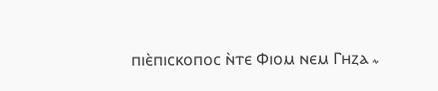ⲡⲓⲉ̀ⲡⲓⲥⲕⲟⲡⲟⲥ ⲛ̀ⲧⲉ Ⲫⲓⲟⲙ ⲛⲉⲙ Ⲅⲏⲍⲁ ⳾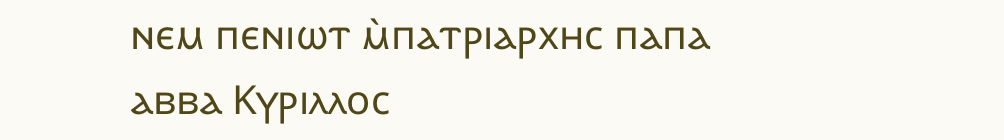ⲛⲉⲙ ⲡⲉⲛⲓⲱⲧ ⲙ̀ⲡⲁⲧⲣⲓⲁⲣⲭⲏⲥ ⲡⲁⲡⲁ ⲁⲃⲃⲁ Ⲕⲩⲣⲓⲗⲗⲟⲥ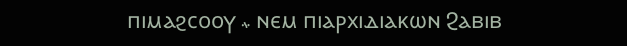ⲡⲓⲙⲁϩⲥⲟⲟⲩ ⳾ ⲛⲉⲙ ⲡⲓⲁⲣⲭⲓⲇⲓⲁⲕⲱⲛ Ϩⲁⲃⲓⲃ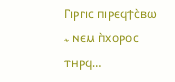Ⲅⲓⲣⲅⲓⲥ ⲡⲓⲣⲉϥϯⲥ̀ⲃⲱ ⳾ ⲛⲉⲙ ⲡ̀ⲭⲟⲣⲟⲥ ⲧⲏⲣϥ…